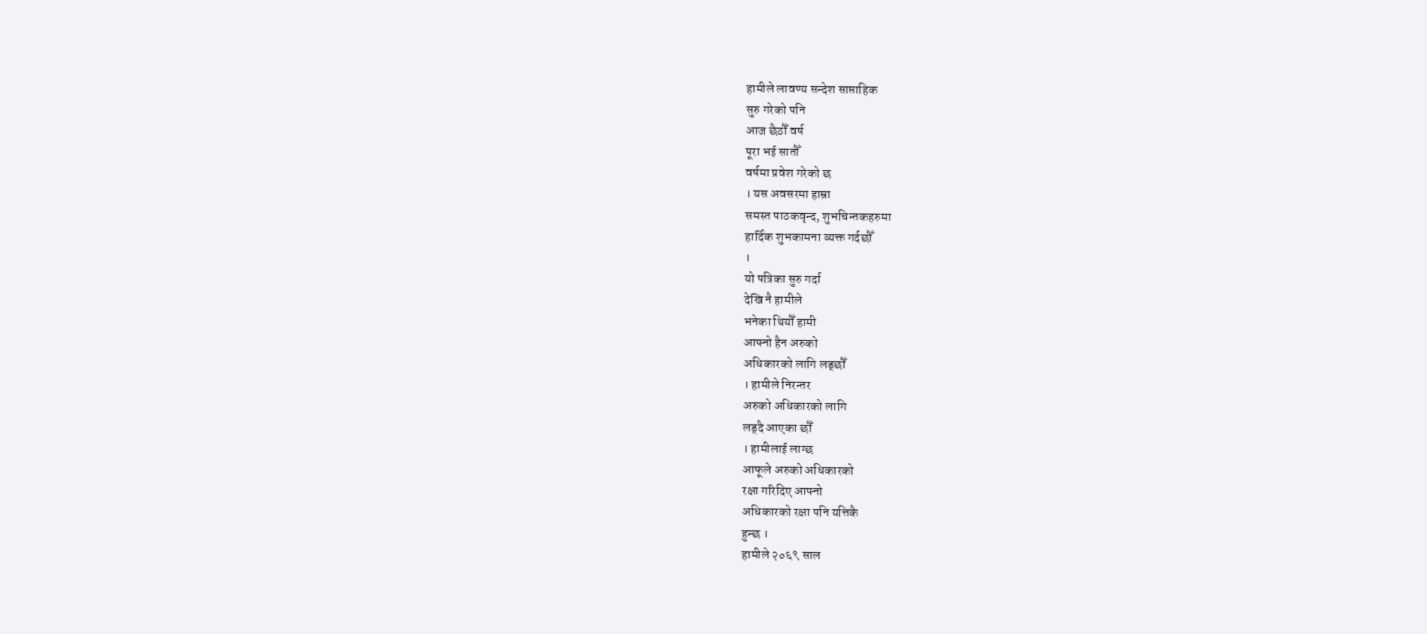हामीले लावण्य सन्देश साप्ताहिक
सुरु गरेको पनि
आज छैठौँ वर्ष
पूरा भई सातौँ
वर्षमा प्रवेश गरेको छ
। यस अवसरमा हाम्रा
समस्त पाठकवृन्द, शुभचिन्तकहरुमा
हार्दिक शुभकामना व्यक्त गर्दछौँ
।
यो पत्रिका सुरु गर्दा
देखि नै हामीले
भनेका थियौँ हामी
आफ्नो हैन अरुको
अधिकारको लागि लड्छौँ
। हामीले निरन्तर
अरुको अधिकारको लागि
लड्दै आएका छौँ
। हामीलाई लाग्छ
आफूले अरुको अधिकारको
रक्षा गरिदिए आफ्नो
अधिकारको रक्षा पनि यत्तिकै
हुन्छ ।
हामीले २०६९ साल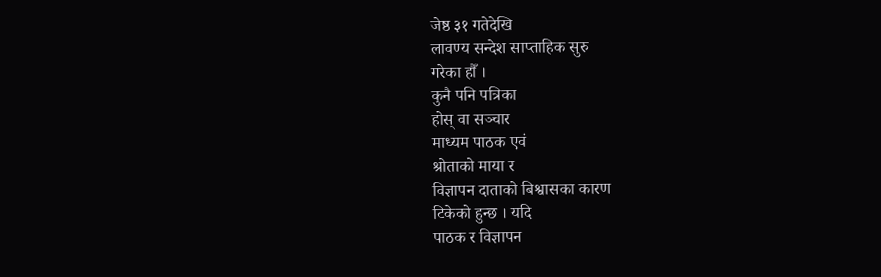जेष्ठ ३१ गतेदेखि
लावण्य सन्देश साप्ताहिक सुरु
गरेका हौँ ।
कुनै पनि पत्रिका
होस् वा सञ्चार
माध्यम पाठक एवं
श्रोताको माया र
विज्ञापन दाताको बिश्वासका कारण
टिकेको हुन्छ । यदि
पाठक र विज्ञापन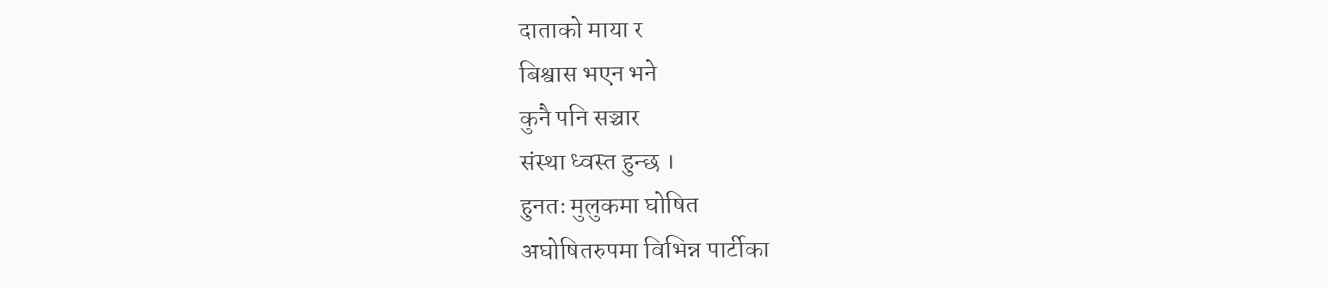दाताको माया र
बिश्वास भएन भने
कुनै पनि सञ्चार
संस्था ध्वस्त हुन्छ ।
हुनतः मुलुकमा घोषित
अघोषितरुपमा विभिन्न पार्टीका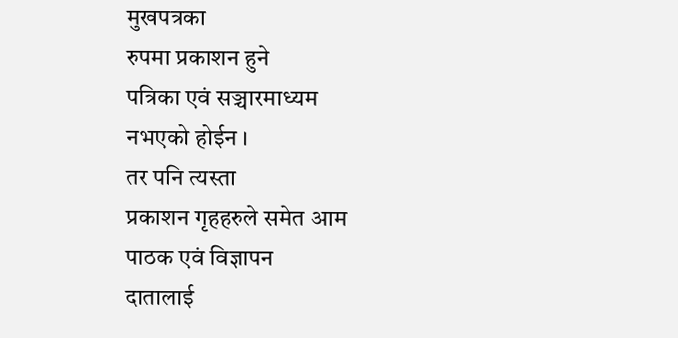मुखपत्रका
रुपमा प्रकाशन हुने
पत्रिका एवं सञ्चारमाध्यम
नभएको होईन ।
तर पनि त्यस्ता
प्रकाशन गृहहरुले समेत आम
पाठक एवं विज्ञापन
दातालाई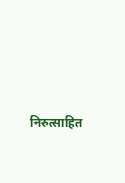निरुत्साहित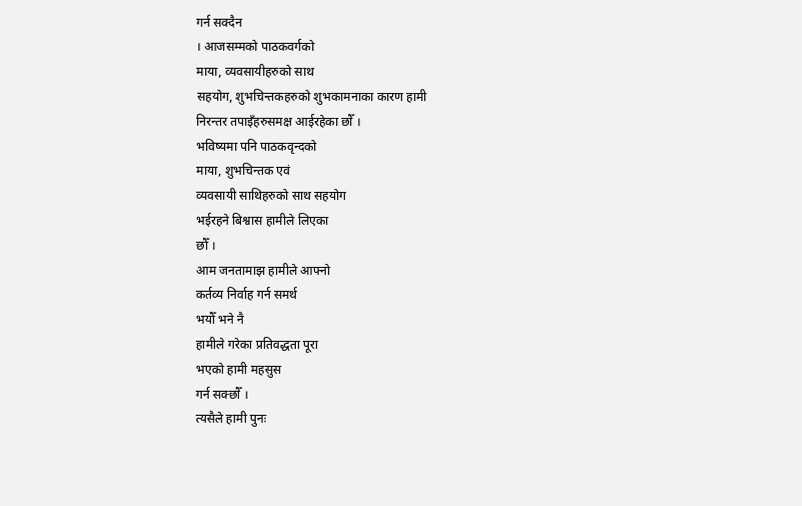गर्न सक्दैन
। आजसम्मको पाठकवर्गको
माया, व्यवसायीहरुको साथ
सहयोग, शुभचिन्तकहरुको शुभकामनाका कारण हामी
निरन्तर तपाइँहरुसमक्ष आईरहेका छौँ ।
भविष्यमा पनि पाठकवृन्दको
माया, शुभचिन्तक एवं
व्यवसायी साथिहरुको साथ सहयोग
भईरहने बिश्वास हामीले लिएका
छौँ ।
आम जनतामाझ हामीले आफ्नो
कर्तव्य निर्वाह गर्न समर्थ
भयौँ भने नै
हामीले गरेका प्रतिवद्धता पूरा
भएको हामी महसुस
गर्न सक्छौँ ।
त्यसैले हामी पुनः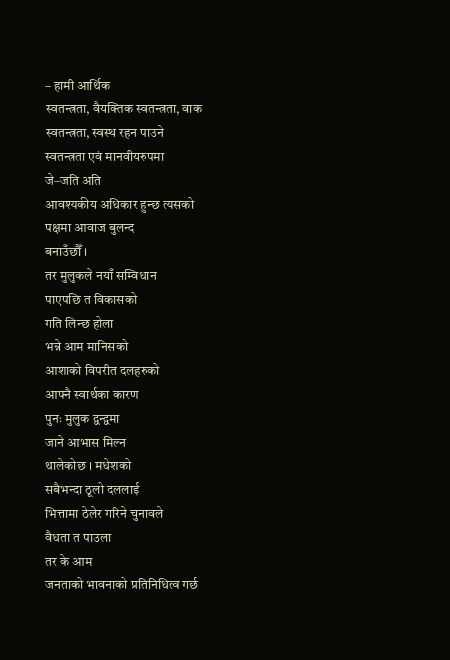– हामी आर्थिक
स्वतन्त्रता, वैयक्तिक स्वतन्त्रता, वाक
स्वतन्त्रता, स्वस्थ रहन पाउने
स्वतन्त्रता एवं मानवीयरुपमा
जे–जति अति
आवश्यकीय अधिकार हुन्छ त्यसको
पक्षमा आवाज बुलन्द
बनाउँछौँ ।
तर मुलुकले नयाँ सम्विधान
पाएपछि त विकासको
गति लिन्छ होला
भन्ने आम मानिसको
आशाको विपरीत दलहरुको
आफ्नै स्वार्थका कारण
पुनः मुलुक द्वन्द्वमा
जाने आभास मिल्न
थालेकोछ । मधेशको
सबैभन्दा ठूलो दललाई
भित्तामा ठेलेर गरिने चुनावले
वैधता त पाउला
तर के आम
जनताको भावनाको प्रतिनिधित्व गर्छ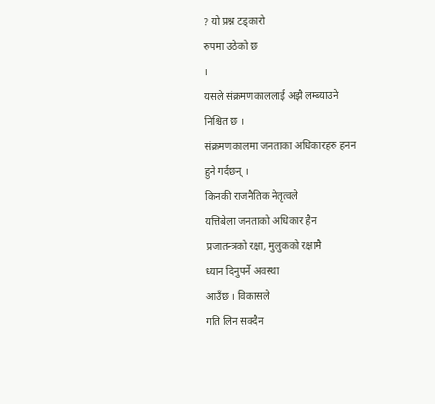? यो प्रश्न टड्कारो
रुपमा उठेको छ
।
यसले संक्रमणकाललाई अझै लम्ब्याउने
निश्चित छ ।
संक्रमणकालमा जनताका अधिकारहरु हनन
हुने गर्दछन् ।
किनकी राजनैतिक नेतृत्वले
यत्तिबेला जनताको अधिकार हैन
प्रजातन्त्रको रक्षा, मुलुकको रक्षामै
ध्यान दिनुपर्ने अवस्था
आउँछ । विकासले
गति लिन सक्दैन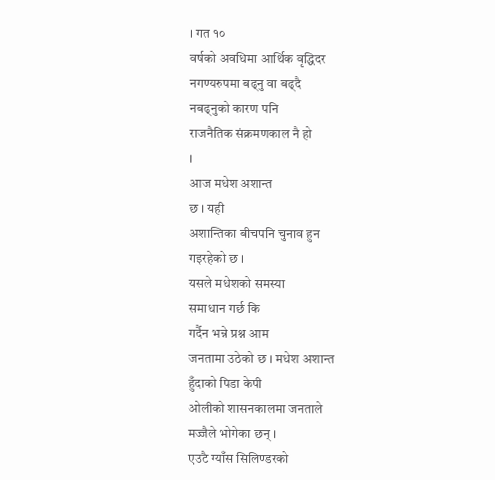। गत १०
वर्षको अवधिमा आर्थिक वृद्धिदर
नगण्यरुपमा बढ्नु वा बढ्दै
नबढ्नुको कारण पनि
राजनैतिक संक्रमणकाल नै हो
।
आज मधेश अशान्त
छ । यही
अशान्तिका बीचपनि चुनाव हुन
गइरहेको छ ।
यसले मधेशको समस्या
समाधान गर्छ कि
गर्दैन भन्ने प्रश्न आम
जनतामा उठेको छ । मधेश अशान्त
हुँदाको पिडा केपी
ओलीको शासनकालमा जनताले
मज्जैले भोगेका छन् ।
एउटै ग्याँस सिलिण्डरको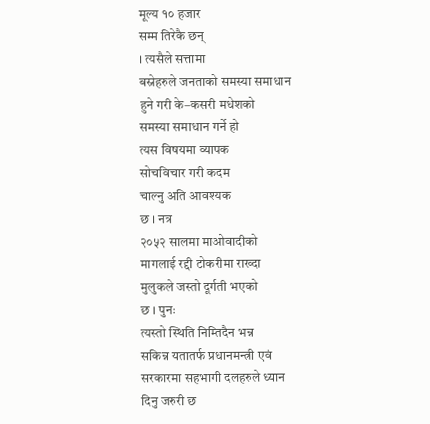मूल्य १० हजार
सम्म तिरेकै छन्
। त्यसैले सत्तामा
बस्नेहरुले जनताको समस्या समाधान
हुने गरी के–कसरी मधेशको
समस्या समाधान गर्ने हो
त्यस विषयमा व्यापक
सोचविचार गरी कदम
चाल्नु अति आवश्यक
छ । नत्र
२०५२ सालमा माओवादीको
मागलाई रद्दी टोकरीमा राख्दा
मुलुकले जस्तो दूर्गती भएको
छ । पुनः
त्यस्तो स्थिति निम्तिदैन भन्न
सकिन्न यतातर्फ प्रधानमन्त्री एवं
सरकारमा सहभागी दलहरुले ध्यान
दिनु जरुरी छ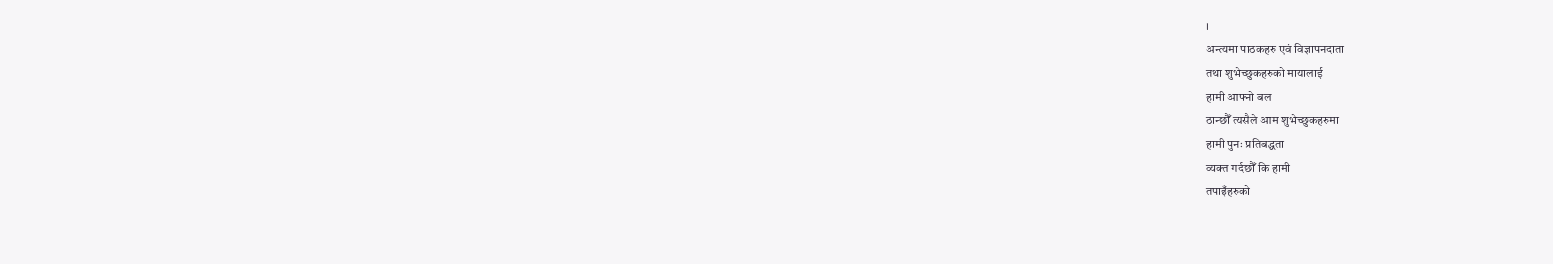।
अन्त्यमा पाठकहरु एवं विज्ञापनदाता
तथा शुभेच्छुकहरुको मायालाई
हामी आफ्नो बल
ठान्छौँ त्यसैले आम शुभेच्छुकहरुमा
हामी पुनः प्रतिबद्धता
व्यक्त गर्दछौँ कि हामी
तपाइँहरुको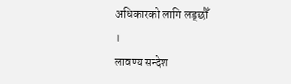अधिकारको लागि लड्छौँ
।
लावण्य सन्देश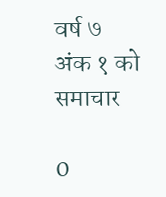वर्ष ७
अंक १ को
समाचार

0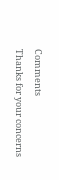Comments
Thanks for your concerns